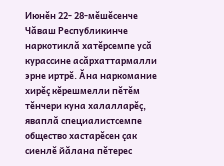Июнĕн 22- 28-мĕшĕсенче Чăваш Республикинче наркотиклă хатĕрсемпе усă курассине асăрхаттармалли эрне иртрĕ. Ăна наркомание хирĕç кĕрешмелли пĕтĕм тĕнчери куна халалларĕç, яваплă специалистсемпе общество хастарĕсен çак сиенлĕ йăлана пĕтерес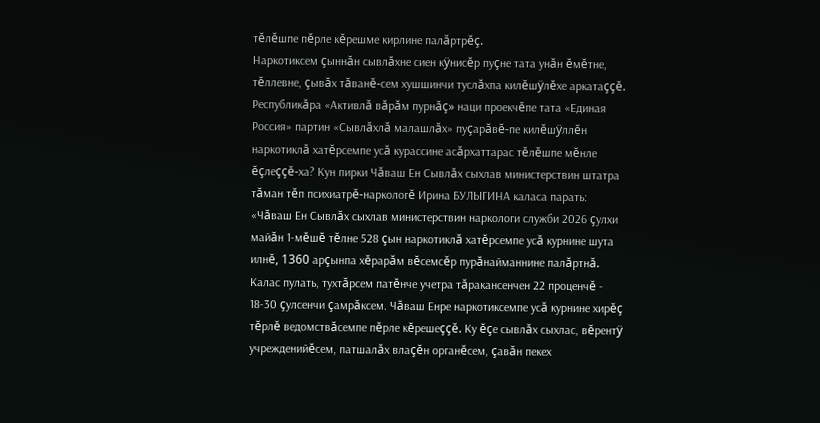тĕлĕшпе пĕрле кĕрешме кирлине палăртрĕç.
Наркотиксем çыннăн сывлăхне сиен кÿнисĕр пуçне тата унăн ĕмĕтне, тĕллевне, çывăх тăванĕ-сем хушшинчи туслăхпа килĕшÿлĕхе аркатаççĕ. Республикăра «Активлă вăрăм пурнăç» наци проекчĕпе тата «Единая Россия» партин «Сывлăхлă малашлăх» пуçарăвĕ-пе килĕшÿллĕн наркотиклă хатĕрсемпе усă курассине асăрхаттарас тĕлĕшпе мĕнле ĕçлеççĕ-ха? Кун пирки Чăваш Ен Сывлăх сыхлав министерствин штатра тăман тĕп психиатрĕ-наркологĕ Ирина БУЛЫГИНА каласа парать:
«Чăваш Ен Сывлăх сыхлав министерствин наркологи служби 2026 çулхи майăн 1-мĕшĕ тĕлне 528 çын наркотиклă хатĕрсемпе усă курнине шута илнĕ, 1360 арçынпа хĕрарăм вĕсемсĕр пурăнайманнине палăртнă. Калас пулать, тухтăрсем патĕнче учетра тăракансенчен 22 проценчĕ - 18-30 çулсенчи çамрăксем. Чăваш Енре наркотиксемпе усă курнине хирĕç тĕрлĕ ведомствăсемпе пĕрле кĕрешеççĕ. Ку ĕçе сывлăх сыхлас, вĕрентÿ учрежденийĕсем, патшалăх влаçĕн органĕсем, çавăн пекех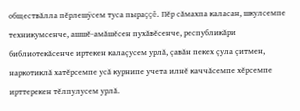обществăлла пĕрлешÿсем туса пыраççĕ. Пĕр сăмахпа каласан, шкулсемпе техникумсенче, ашшĕ-амăшĕсен пухăвĕсенче, республикăри библиотекăсенче иртекен калаçусем урлă, çавăн пекех çула çитмен, наркотиклă хатĕрсемпе усă курнипе учета илнĕ каччăсемпе хĕрсемпе ирттерекен тĕлпулусем урлă.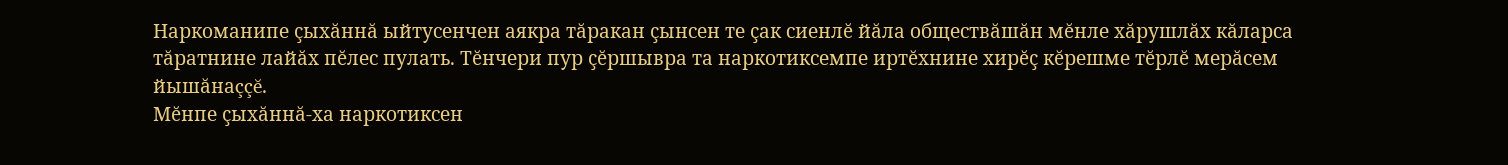Наркоманипе çыхăннă ыйтусенчен аякра тăракан çынсен те çак сиенлĕ йăла обществăшăн мĕнле хăрушлăх кăларса тăратнине лайăх пĕлес пулать. Тĕнчери пур çĕршывра та наркотиксемпе иртĕхнине хирĕç кĕрешме тĕрлĕ мерăсем йышăнаççĕ.
Мĕнпе çыхăннă-ха наркотиксен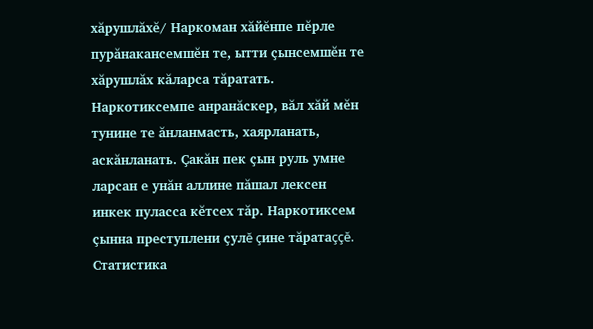хăрушлăхĕ/ Наркоман хăйĕнпе пĕрле пурăнакансемшĕн те, ытти çынсемшĕн те хăрушлăх кăларса тăратать. Наркотиксемпе анранăскер, вăл хăй мĕн тунине те ăнланмасть, хаярланать, аскăнланать. Çакăн пек çын руль умне ларсан е унăн аллине пăшал лексен инкек пуласса кĕтсех тăр. Наркотиксем çынна преступлени çулĕ çине тăратаççĕ. Статистика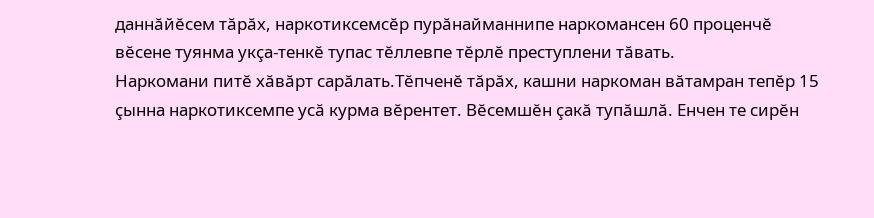даннăйĕсем тăрăх, наркотиксемсĕр пурăнайманнипе наркомансен 60 проценчĕ вĕсене туянма укçа-тенкĕ тупас тĕллевпе тĕрлĕ преступлени тăвать.
Наркомани питĕ хăвăрт сарăлать.Тĕпченĕ тăрăх, кашни наркоман вăтамран тепĕр 15 çынна наркотиксемпе усă курма вĕрентет. Вĕсемшĕн çакă тупăшлă. Енчен те сирĕн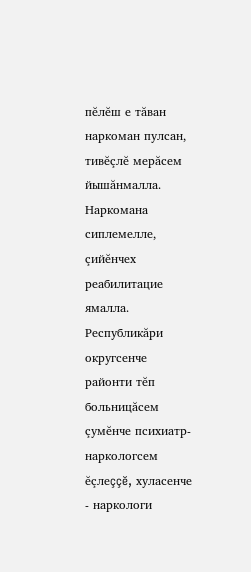пĕлĕш е тăван наркоман пулсан, тивĕçлĕ мерăсем йышăнмалла. Наркомана сиплемелле, çийĕнчех реабилитацие ямалла.
Республикăри округсенче районти тĕп больницăсем çумĕнче психиатр-наркологсем ĕçлеççĕ, хуласенче - наркологи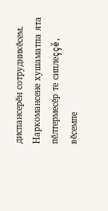диспансерĕн сотрудникĕсем. Наркомансене хушаматпа ята пĕлтермесĕр те сиплеççĕ, вĕсемпе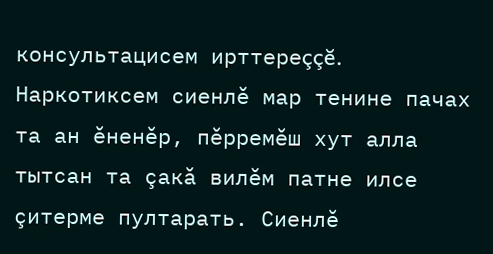консультацисем ирттереççĕ.
Наркотиксем сиенлĕ мар тенине пачах та ан ĕненĕр, пĕрремĕш хут алла тытсан та çакă вилĕм патне илсе çитерме пултарать. Сиенлĕ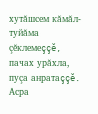хутăшсем кăмăл-туйăма çĕклемеççĕ, пачах урăхла, пуçа анратаççĕ. Асра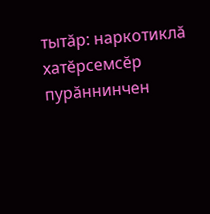тытăр: наркотиклă хатĕрсемсĕр пурăннинчен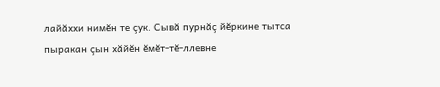лайăххи нимĕн те çук. Сывă пурнăç йĕркине тытса пыракан çын хăйĕн ĕмĕт-тĕ-ллевне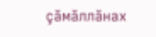çăмăллăнах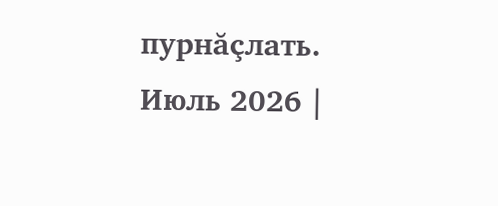пурнăçлать.
Июль 2026 |